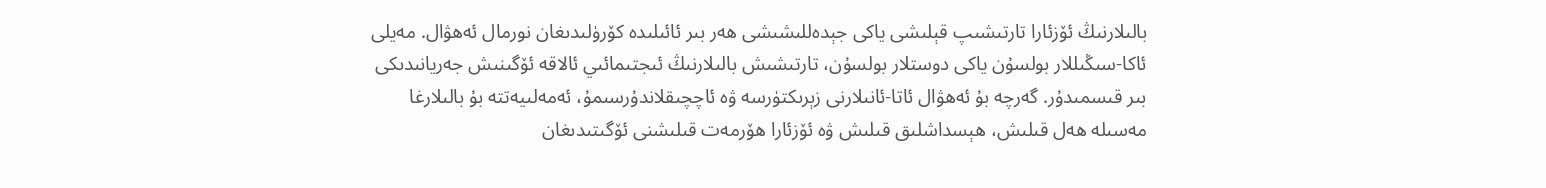بالىلارنىڭ ئۆزئارا تارتىشىپ قېلىشى ياكى جېدەللىشىشى ھەر بىر ئائىلىدە كۆرۈلىدىغان نورمال ئەھۋال. مەيلى ئاكا-سىڭىللار بولسۇن ياكى دوستلار بولسۇن، تارتىشىش بالىلارنىڭ ئىجتىمائىي ئالاقە ئۆگىنىش جەريانىدىكى بىر قىسمىدۇر. گەرچە بۇ ئەھۋال ئاتا-ئانىلارنى زېرىكتۈرسە ۋە ئاچچىقلاندۇرسىمۇ، ئەمەلىيەتتە بۇ بالىلارغا مەسىلە ھەل قىلىش، ھېسداشلىق قىلىش ۋە ئۆزئارا ھۆرمەت قىلىشنى ئۆگىتىدىغان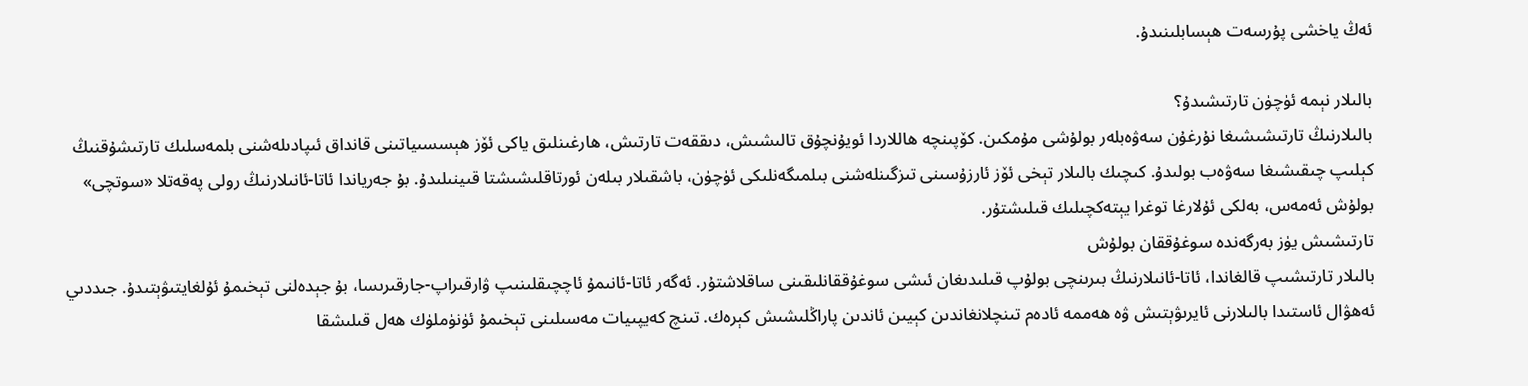ئەڭ ياخشى پۇرسەت ھېسابلىنىدۇ.

بالىلار نېمە ئۈچۈن تارتىشىدۇ؟
بالىلارنىڭ تارتىشىشىغا نۇرغۇن سەۋەبلەر بولۇشى مۇمكىن. كۆپىنچە ھاللاردا ئويۇنچۇق تالىشىش، دىققەت تارتىش، ھارغىنلىق ياكى ئۆز ھېسسىياتىنى قانداق ئىپادىلەشنى بلمەسلىك تارتىشۇقنىڭ كېلىپ چىقىشىغا سەۋەب بولىدۇ. كىچىك بالىلار تېخى ئۆز ئارزۇسىنى تىزگىنلەشنى بىلمىگەنلىكى ئۈچۈن، باشقىلار بىلەن ئورتاقلىشىشتا قىينىلىدۇ. بۇ جەرياندا ئاتا-ئانىلارنىڭ رولى پەقەتلا «سوتچى» بولۇش ئەمەس، بەلكى ئۇلارغا توغرا يېتەكچىلىك قىلىشتۇر.
تارتىشىش يۈز بەرگەندە سوغۇققان بولۇش
بالىلار تارتىشىپ قالغاندا، ئاتا-ئانىلارنىڭ بىرىنچى بولۇپ قىلىدىغان ئىشى سوغۇققانلىقىنى ساقلاشتۇر. ئەگەر ئاتا-ئانىمۇ ئاچچىقلىنىپ ۋارقىراپ-جارقىرىسا، بۇ جېدەلنى تېخىمۇ ئۇلغايتىۋېتىدۇ. جىددىي ئەھۋال ئاستىدا بالىلارنى ئايرىۋېتىش ۋە ھەممە ئادەم تىنچلانغاندىن كېيىن ئاندىن پاراڭلىشىش كېرەك. تىنچ كەيپىيات مەسىلىنى تېخىمۇ ئۈنۈملۈك ھەل قىلىشقا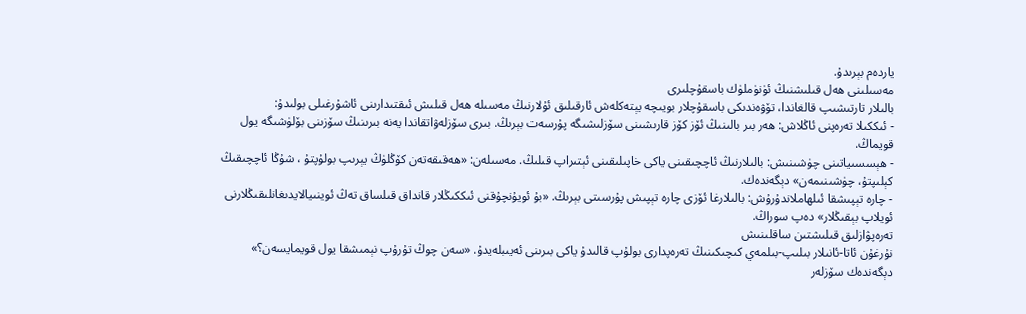ياردەم بېرىدۇ.
مەسىلىنى ھەل قىلىشنىڭ ئۈنۈملۈك باسقۇچلىرى
بالىلار تارتىشىپ قالغاندا، تۆۋەندىكى باسقۇچلار بويىچە يېتەكلەش ئارقىلىق ئۇلارنىڭ مەسىلە ھەل قىلىش ئىقتىدارىنى ئاشۇرغىلى بولىدۇ:
- ئىككىلا تەرەپنى ئاڭلاش: ھەر بىر بالىنىڭ ئۆز كۆز قارىشىنى سۆزلىشىگە پۇرسەت بېرىڭ. بىرى سۆزلەۋاتقاندا يەنە بىرىنىڭ سۆزىنى بۆلۈشىگە يول قويماڭ.
- ھېسسىياتىنى چۈشىنىش: بالىلارنىڭ ئاچچىقىنى ياكى خاپىلىقىنى ئېتىراپ قىلىڭ. مەسىلەن: «ھەقىقەتەن كۆڭلۈڭ يېرىپ بولۇپتۇ ، شۇڭا ئاچچىقىڭ كېلىپتۇ، چۈشىنىمەن» دېگەندەك.
- چارە تېپىشقا ئىلھاملاندۇرۇش: بالىلارغا ئۆزى چارە تېپىش پۇرسىتى بېرىڭ. «بۇ ئويۇنچۇقنى ئىككىڭلار قانداق قىلساق تەڭ ئوينىيالايدىغانلىقىڭلارنى ئويلاپ بېقىڭلار» دەپ سوراڭ.
تەرەپۋازلىق قىلىشتىن ساقلىنىش
نۇرغۇن ئاتا-ئانىلار بىلىپ-بىلمەي كىچىكىنىڭ تەرەپدارى بولۇپ قالىدۇ ياكى بىرىنى ئەيىبلەيدۇ. «سەن چوڭ تۇرۇپ نېمىشقا يول قويمايسەن؟» دېگەندەك سۆزلەر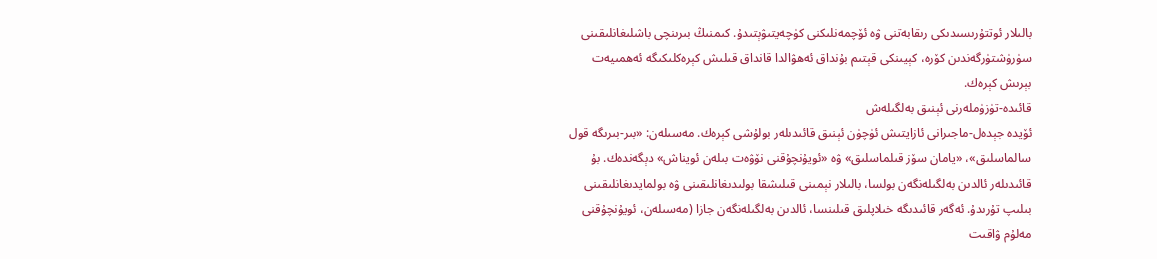بالىلار ئوتتۇرىسىدىكى رىقابەتنى ۋە ئۆچمەنلىكنى كۈچەيتىۋېتىدۇ. كىمنىڭ بىرىنچى باشلىغانلىقىنى سۈرۈشتۈرگەندىن كۆرە، كېيىنكى قېتىم بۇنداق ئەھۋالدا قانداق قىلىش كېرەكلىكىگە ئەھمىيەت بېرىش كېرەك.
قائىدە-تۈزۈملەرنى ئېنىق بەلگىلەش
ئۆيدە جېدەل-ماجىرانى ئازايتىش ئۈچۈن ئېنىق قائىدىلەر بولۇشى كېرەك. مەسىلەن: «بىر-بىرىگە قول سالماسلىق»، «يامان سۆز قىلماسلىق» ۋە «ئويۇنچۇقنى نۆۋەت بىلەن ئويناش» دېگەندەك. بۇ قائىدىلەر ئالدىن بەلگىلەنگەن بولسا، بالىلار نېمىنى قىلىشقا بولىدىغانلىقىنى ۋە بولمايدىغانلىقىنى بىلىپ تۇرىدۇ. ئەگەر قائىدىگە خىلاپلىق قىلىنسا، ئالدىن بەلگىلەنگەن جازا (مەسىلەن، ئويۇنچۇقنى مەلۇم ۋاقىت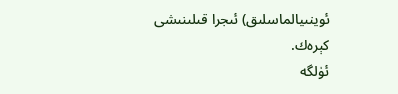ئوينىيالماسلىق) ئىجرا قىلىنىشى كېرەك.
ئۈلگە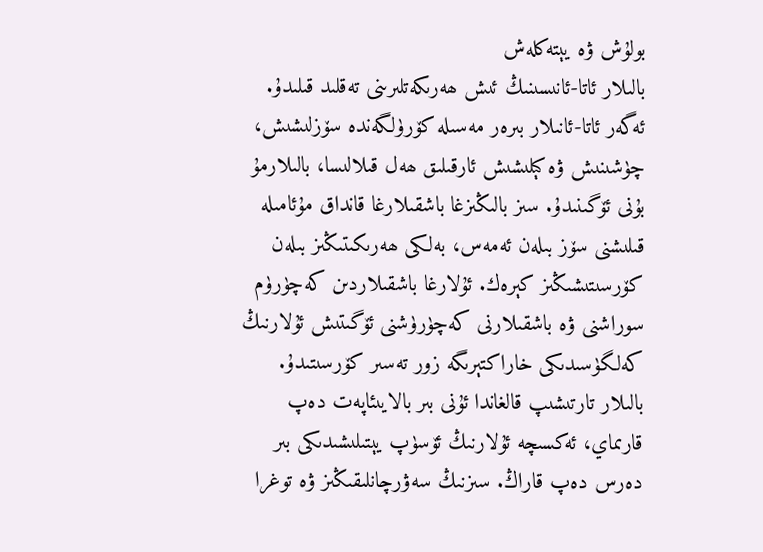بولۇش ۋە يېتەكلەش
بالىلار ئاتا-ئانىسىنىڭ ئىش ھەرىكەتلىرىنى تەقلىد قىلىدۇ. ئەگەر ئاتا-ئانىلار بىرەر مەسىلە كۆرۈلگەندە سۆزلىشىش، چۈشىنىش ۋە كېلىشىش ئارقىلىق ھەل قىلالىسا، بالىلارمۇ بۇنى ئۆگىنىدۇ. سىز بالىڭىزغا باشقىلارغا قانداق مۇئامىلە قىلىشنى سۆز بىلەن ئەمەس، بەلكى ھەرىكىتىڭىز بىلەن كۆرسىتىشىڭىز كېرەك. ئۇلارغا باشقىلاردىن كەچۈرۈم سوراشنى ۋە باشقىلارنى كەچۈرۈشنى ئۆگىتىش ئۇلارنىڭ كەلگۈسىدىكى خاراكتېرىگە زور تەسىر كۆرسىتىدۇ.
بالىلار تارتىشىپ قالغاندا ئۇنى بىر بالايىئاپەت دەپ قارىماي، ئەكسىچە ئۇلارنىڭ ئۆسۈپ يېتىلىشىدىكى بىر دەرس دەپ قاراڭ. سىزنىڭ سەۋرچانلىقىڭىز ۋە توغرا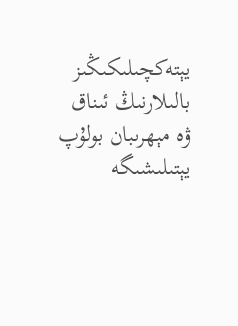يېتەكچىلىكىڭىز بالىلارنىڭ ئىناق ۋە مېھرىبان بولۇپ يېتىلىشىگە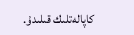كاپالەتلىك قىلىدۇ.